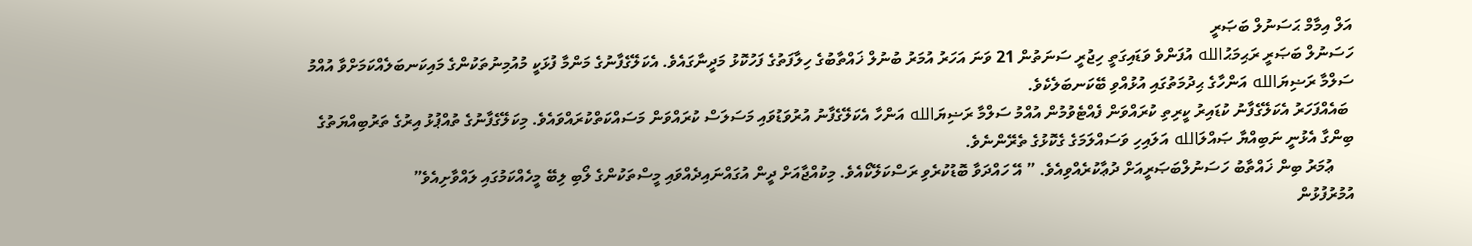އަލް އިމާމް ޙަސަނުލް ބަޞަރީ
ހަސަނުލް ބަޞަރީ ރަޙިމަޙުالله އުފަންވެ ވަޑައިގަތީ ހިޖުރީ ސަނަތުން 21 ވަނަ އަހަރު އުމަރު ބުނުލް ޚައްތާބުގެ ހިލާފަތުގެ ފަހުކޮޅު މަދީނާގައެވެ. އެކަލޭގެފާނުގެ މަންމާ ފުޅަކީ މުއުމިނުތަކުންގެ މައިކަނބަލެއްކަމަށްވާ އުއްމު ސަލްމާ ރަޟިޔަالله އަންހާގެ ޙިދުމަތުގައި އުޅުއްވި ބޭކަނބަލެކެވެ.
 ބައެއްފަހަރު އެކަލޭގެފާނު ކުޑައިރު ކީރިތި ކުރައްވަން ފެއްޓެވުމުން އުއްމު ސަލްމާ ރަޟިޔަالله އަންހާ އެކަލޭގެފާނު އުރުވަޑުވައި މަސަލަސް ކުރައްވަން މަސައްކަތްކުރައްވައެވެ. މިކަލޭގެފާނުގެ ތުއްޕުޅު އިރުގެ ތަރުބިއްޔަތުގެ ބިންގާ އެޅުނީ ނަބިއްޔާ ޞައްލަالله އަލައިހި ވަސައްލަމަގެ ގެކޮޅުގެ ތެރޭންނެވެ.
     ޢުމަރު ބިން ޚައްތާބު ހަސަނުލްބަޞަރީއަށް ދުޢާކުރެއްވިއެވެ. ” އޭ ހައްދަވާ ބޮޑުކުރެވި ރަސްކަލޭކޯއެވެ. މިކުއްޖާއަށް ދީން އުގައްނައިދެއްވައި މީސްތަކުންގެ ލޯބި ލިބޭ މީހެއްކަމުގައި ލައްވާށިއެވެ”
އުމުރުފުޅުން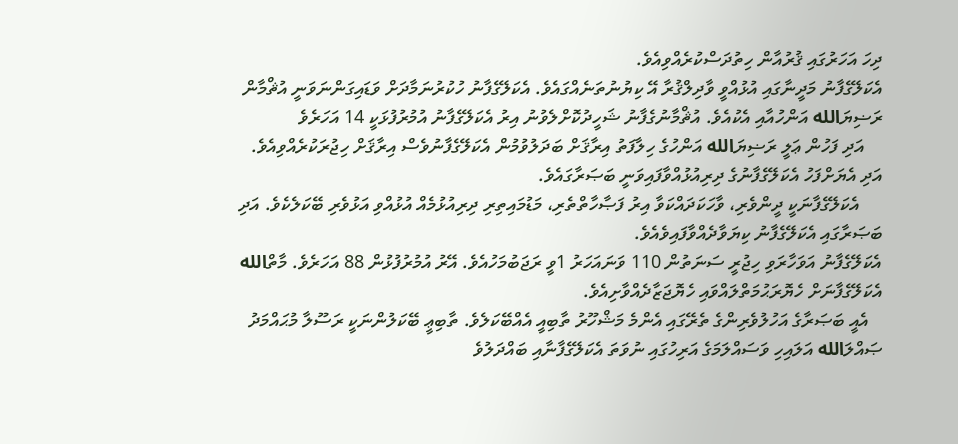ދިހަ އަހަރުގައި ޤުރުއާން ހިތުދަސްކުރެއްވިއެވެ.
އެކަލޭގެފާނު މަދީނާގައި އުޅުއްވީ ވާދިލްޤުރާ އޭ ކިޔުނުތަނެއްގައެވެ. އެކަލޭގެފާނު ހުކުރުނަމާދަށް ވަޑައިގަންނަވަނީ އުޘްމާން ރަޟިޔަالله އަންހުއާއި އެކުއެވެ. އުޘްމާނުގެފާނު ޝަހީދުކޮށްލެވުނު އިރު އެކަލޭގެފާނު އުމުރުފުޅަކީ 14 އަހަރެވެ
    އަދި ފަހުން ޢަލީ ރަޟިޔަالله އަންހުގެ ހިލާފަތު އިރާޤަށް ބަދަލުވުމުން އެކަލޭގެފާނުވެސް އިރާޤަށް ހިޖުރަކުރެއްވިއެވެ. އަދި އެޔަށްފަހު އެކަލޭގެފާނުގެ ދިރިއުޅުއްވާފައިވަނީ ބަޞަރާގައެވެ.
     އެކަލޭގެފާނަކީ ދީންވެރި، ވާހަކަދައްކަވާ އިރު ފަޞާހާތްތެރި، މަޑުމައިތިރި ދިރިއުޅުމެއް އުޅުއްވި އަޅުވެރި ބޭކަލެކެވެ. އަދި ބަޞަރާގައި އެކަލޭގެފާނު ކިޔަވާދެއްވާފައިވެއެވެ.
އެކަލޭގެފާނު އަވަހާރަވި ހިޖުރީ ސަނަތުން 110 ވަނައަހަރު 1ވީ ރަޖަބުމަހުއެވެ. އޭރު އުމުރުފުޅުން 88 އަހަރެވެ. މާތްالله އެކަލޭގެފާނަށް ހެޔޮރަޙުމަތްލައްވައި ހެޔޮޖަޒާދެއްވާށިއެވެ.
   އެއީ ބަޞަރާގެ އަހުލުވެރިންގެ ތެރޭގައި އެންމެ މަޝްހޫރު ތާބިއީ އެއްބޭކަލެވެ. ތާބިޢީ ބޭކަލުންނަކީ ރަސޫލާ މުޙައްމަދު ޞައްލަالله އަލައިހި ވަސައްލަމަގެ އަރިހުގައި ނުވަތަ އެކަލޭގެފާނާއި ބައްދަލުވެ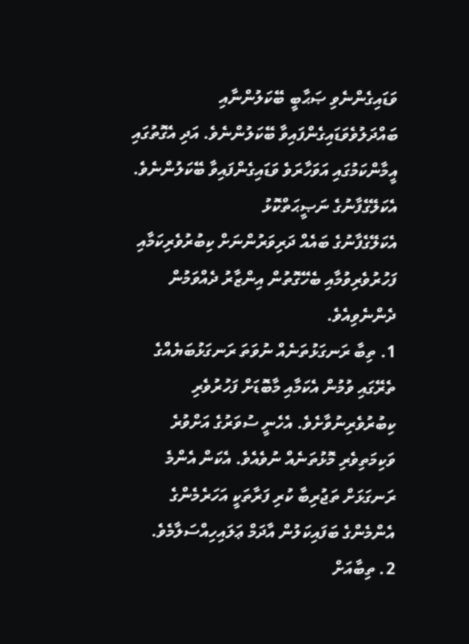ވަޑައިގެންނެވި ޞަޙާބީ ބޭކަލުންނާއި ބައްދަލުވެވަޑައިގެންފައިވާ ބޭކަލުންނެވެ. އަދި އެގޮތުގައި އީމާންކަމުގައި އަވަހާރަވެ ވަޑައިގެންފައިވާ ބޭކަލުންނެވެ.
އެކަލޭގެފާނުގެ ނަޞީޙަތްކޮޅު
އެކަލޭގެފާނުގެ ބައެއް ދަރިވަރުންނަށް ކިބުރުވެރިކަމާއި ފަހުރުވެރިވުމާއި ބެހޭގޮތުން އިންޒާރު ދެއްވަމުން ދެންނެވިއެވެ.
1. ތިބާ ރަނގަޅުތަނެއް ނުވަތަ ރަނގަޅުބަޔެއްގެ ތެރޭގައި ވުމުން އެކަމާއި މާބޮޑަށް ފަހުރުވެރި ކިބުރުވެރިނުވާށެވެ. އެހެނީ ސުވަރުގެ އަށްވުރެ ވަކިމަތިވެރި މޮޅުތަނެއް ނުވެއެވެ. އެކަން އެންމެ ރަނގަޅަށް ތަޖުރިބާ ކުރި ފަރާތަކީ އަހަރެމެންގެ އެންމެންގެ ބަފައިކަލުން އާދަމް ޢަލައިހިއްސަލާމެވެ.
2. ތިބާއަށް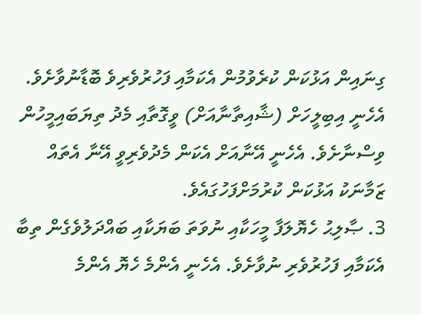ގިނައިން އަޅުކަން ކުރެވުމުން އެކަމާއި ފަހުރުވެރިވެ ބޮޑާނުވާށެވެ. އެހެނީ އިބިލީހަށް (ޝާއިތާނާއަށް) ވީގޮތާއި މެދު ތިޔަބައިމީހުން ވިސްނާށެވެ. އެހެނީ އޭނާއަށް އެކަން މެދުވެރިވީ އޭނާ އެތައް ޒަމާނަކު އަޅުކަން ކުރުމަށްފަހުގައެވެ.
3. ޞާލިޙު ހެޔޮލަފާ މީހަކާއި ނުވަތަ ބަޔަކާއި ބައްދަލުވެގެން ތިބާ އެކަމާއި ފަހުރުވެރި ނުވާށެވެ. އެހެނީ އެންމެ ހެޔޮ އެންމެ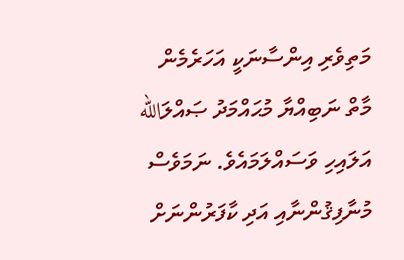މަތިވެރި އިންސާނަކީ އަހަރެމެން މާތް ނަބިއްޔާ މުޙައްމަދު ޞައްލަالله އަލައިހި ވަސައްލަމައެވެ. ނަމަވެސް މުނާފިޤުންނާއި އަދި ކާފަރުންނަށް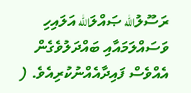ރަސޫލުالله ޞައްލަالله އަލައިހި ވަސައްލަމައާއި ބައްދަލުވެގެން އެއްވެސް ފައިދާއެއްނުކުރިއެވެ. (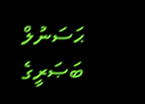ޙަސަނުލް ބަޞަރީގެ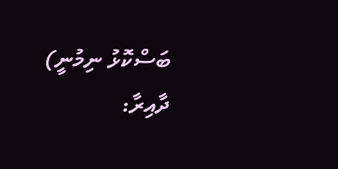ބަސްކޮޅު ނިމުނީ)
ދާއިރާ: